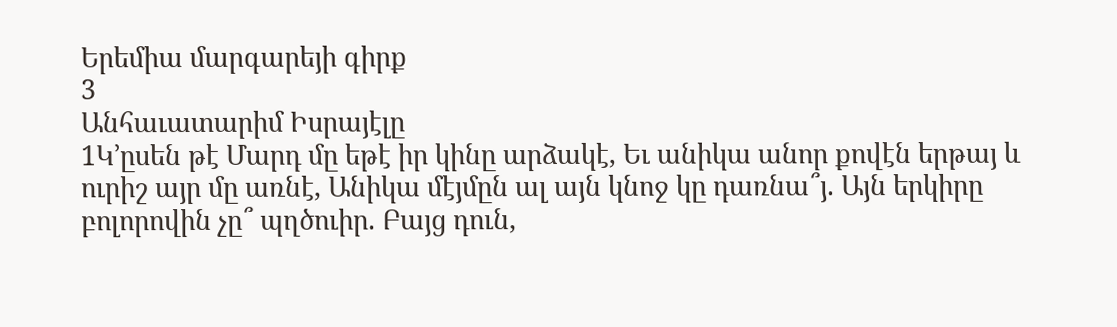Երեմիա մարգարեյի գիրք
3
Անհաւատարիմ Իսրայէլը
1Կ’ըսեն թէ Մարդ մը եթէ իր կինը արձակէ, Եւ անիկա անոր քովէն երթայ և ուրիշ այր մը առնէ, Անիկա մէյմըն ալ այն կնոջ կը դառնա՞յ. Այն երկիրը բոլորովին չը՞ պղծուիր. Բայց դուն,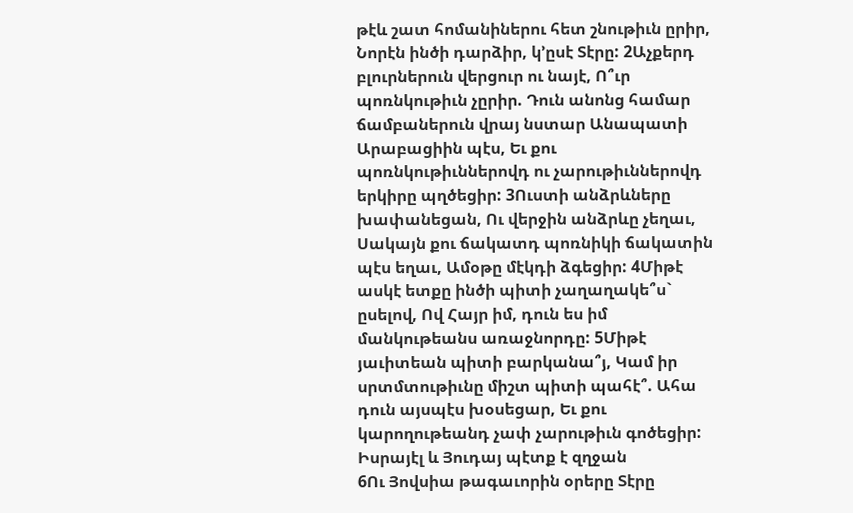թէև շատ հոմանիներու հետ շնութիւն ըրիր, Նորէն ինծի դարձիր, կ’ըսէ Տէրը: 2Աչքերդ բլուրներուն վերցուր ու նայէ, Ո՞ւր պոռնկութիւն չըրիր. Դուն անոնց համար ճամբաներուն վրայ նստար Անապատի Արաբացիին պէս, Եւ քու պոռնկութիւններովդ ու չարութիւններովդ երկիրը պղծեցիր: 3Ուստի անձրևները խափանեցան, Ու վերջին անձրևը չեղաւ, Սակայն քու ճակատդ պոռնիկի ճակատին պէս եղաւ, Ամօթը մէկդի ձգեցիր: 4Միթէ ասկէ ետքը ինծի պիտի չաղաղակե՞ս` ըսելով, Ով Հայր իմ, դուն ես իմ մանկութեանս առաջնորդը: 5Միթէ յաւիտեան պիտի բարկանա՞յ, Կամ իր սրտմտութիւնը միշտ պիտի պահէ՞. Ահա դուն այսպէս խօսեցար, Եւ քու կարողութեանդ չափ չարութիւն գոծեցիր:
Իսրայէլ և Յուդայ պէտք է զղջան
6Ու Յովսիա թագաւորին օրերը Տէրը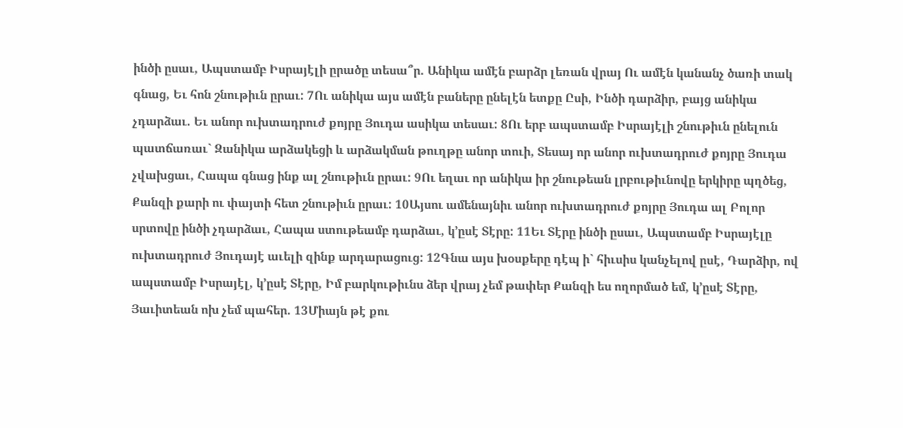ինծի ըսաւ, Ապստամբ Իսրայէլի ըրածը տեսա՞ր. Անիկա ամէն բարձր լեռան վրայ Ու ամէն կանանչ ծառի տակ գնաց, Եւ հոն շնութիւն ըրաւ: 7Ու անիկա այս ամէն բաները ընելէն ետքը Ըսի, Ինծի դարձիր, բայց անիկա չդարձաւ. Եւ անոր ուխտադրուժ քոյրը Յուդա ասիկա տեսաւ: 8Ու երբ ապստամբ Իսրայէլի շնութիւն ընելուն պատճառաւ` Զանիկա արձակեցի և արձակման թուղթը անոր տուի, Տեսայ որ անոր ուխտադրուժ քոյրը Յուդա չվախցաւ, Հապա գնաց ինք ալ շնութիւն ըրաւ: 9Ու եղաւ որ անիկա իր շնութեան լրբութիւնովը երկիրը պղծեց, Քանզի քարի ու փայտի հետ շնութիւն ըրաւ: 10Այսու ամենայնիւ անոր ուխտադրուժ քոյրը Յուդա ալ Բոլոր սրտովը ինծի չդարձաւ, Հապա ստութեամբ դարձաւ, կ’ըսէ Տէրը: 11Եւ Տէրը ինծի ըսաւ, Ապստամբ Իսրայէլը ուխտադրուժ Յուդայէ աւելի զինք արդարացուց: 12Գնա այս խօսքերը դէպ ի` հիւսիս կանչելով ըսէ, Դարձիր, ով ապստամբ Իսրայէլ, կ’ըսէ Տէրը, Իմ բարկութիւնս ձեր վրայ չեմ թափեր Քանզի ես ողորմած եմ, կ’ըսէ Տէրը, Յաւիտեան ոխ չեմ պահեր. 13Միայն թէ քու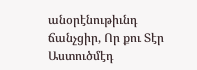անօրէնութիւնդ ճանչցիր, Որ քու Տէր Աստուծմէդ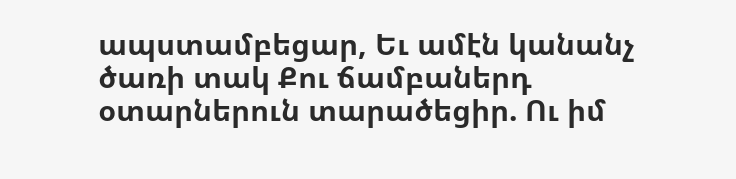ապստամբեցար, Եւ ամէն կանանչ ծառի տակ Քու ճամբաներդ օտարներուն տարածեցիր. Ու իմ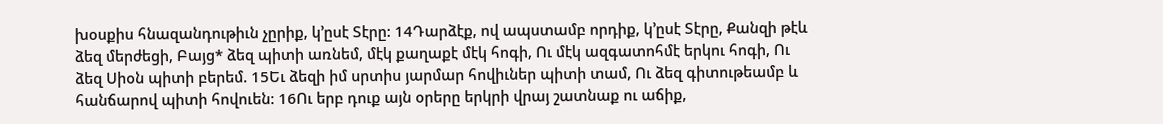խօսքիս հնազանդութիւն չըրիք, կ’ըսէ Տէրը: 14Դարձէք, ով ապստամբ որդիք, կ’ըսէ Տէրը, Քանզի թէև ձեզ մերժեցի, Բայց* ձեզ պիտի առնեմ, մէկ քաղաքէ մէկ հոգի, Ու մէկ ազգատոհմէ երկու հոգի, Ու ձեզ Սիօն պիտի բերեմ. 15Եւ ձեզի իմ սրտիս յարմար հովիւներ պիտի տամ, Ու ձեզ գիտութեամբ և հանճարով պիտի հովուեն: 16Ու երբ դուք այն օրերը երկրի վրայ շատնաք ու աճիք,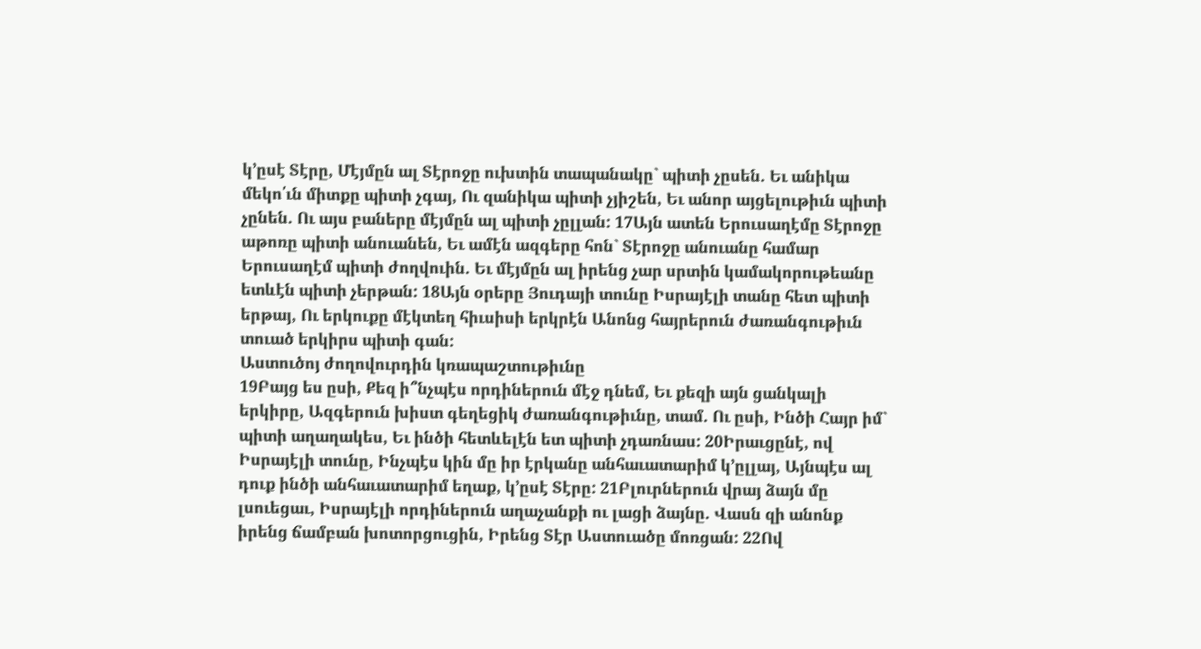կ’ըսէ Տէրը, Մէյմըն ալ Տէրոջը ուխտին տապանակը` պիտի չըսեն. Եւ անիկա մեկո՛ւն միտքը պիտի չգայ, Ու զանիկա պիտի չյիշեն, Եւ անոր այցելութիւն պիտի չընեն. Ու այս բաները մէյմըն ալ պիտի չըլլան: 17Այն ատեն Երուսաղէմը Տէրոջը աթոռը պիտի անուանեն, Եւ ամէն ազգերը հոն` Տէրոջը անուանը համար Երուսաղէմ պիտի ժողվուին. Եւ մէյմըն ալ իրենց չար սրտին կամակորութեանը ետևէն պիտի չերթան: 18Այն օրերը Յուդայի տունը Իսրայէլի տանը հետ պիտի երթայ, Ու երկուքը մէկտեղ հիւսիսի երկրէն Անոնց հայրերուն ժառանգութիւն տուած երկիրս պիտի գան:
Աստուծոյ ժողովուրդին կռապաշտութիւնը
19Բայց ես ըսի, Քեզ ի՞նչպէս որդիներուն մէջ դնեմ, Եւ քեզի այն ցանկալի երկիրը, Ազգերուն խիստ գեղեցիկ ժառանգութիւնը, տամ. Ու ըսի, Ինծի Հայր իմ` պիտի աղաղակես, Եւ ինծի հետևելէն ետ պիտի չդառնաս: 20Իրաւցընէ, ով Իսրայէլի տունը, Ինչպէս կին մը իր էրկանը անհաւատարիմ կ’ըլլայ, Այնպէս ալ դուք ինծի անհաւատարիմ եղաք, կ’ըսէ Տէրը: 21Բլուրներուն վրայ ձայն մը լսուեցաւ, Իսրայէլի որդիներուն աղաչանքի ու լացի ձայնը. Վասն զի անոնք իրենց ճամբան խոտորցուցին, Իրենց Տէր Աստուածը մոռցան: 22Ով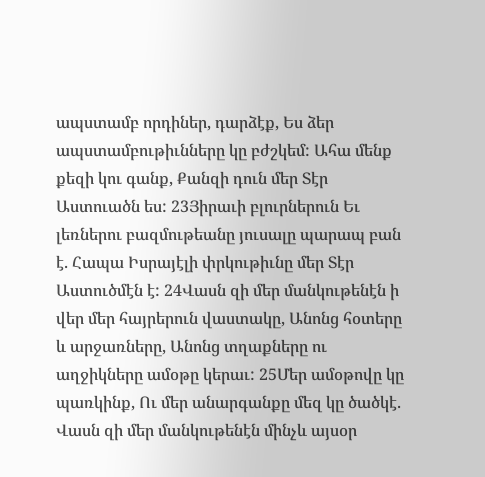ապստամբ որդիներ, դարձէք, Ես ձեր ապստամբութիւնները կը բժշկեմ: Ահա մենք քեզի կու գանք, Քանզի դուն մեր Տէր Աստուածն ես: 23Յիրաւի բլուրներուն Եւ լեռներու բազմութեանը յուսալը պարապ բան է. Հապա Իսրայէլի փրկութիւնը մեր Տէր Աստուծմէն է: 24Վասն զի մեր մանկութենէն ի վեր մեր հայրերուն վաստակը, Անոնց հօտերը և արջառները, Անոնց տղաքները ու աղջիկները ամօթը կերաւ: 25Մեր ամօթովը կը պառկինք, Ու մեր անարգանքը մեզ կը ծածկէ. Վասն զի մեր մանկութենէն մինչև այսօր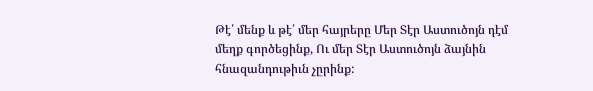Թէ՛ մենք և թէ՛ մեր հայրերը Մեր Տէր Աստուծոյն դէմ մեղք գործեցինք, Ու մեր Տէր Աստուծոյն ձայնին հնազանդութիւն չըրինք: